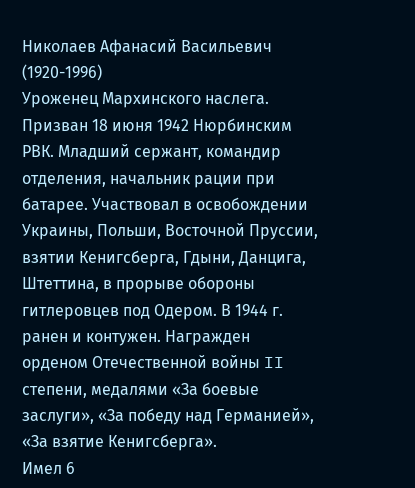Николаев Афанасий Васильевич (1920-1996)
Уроженец Мархинского наслега. Призван 18 июня 1942 Нюрбинским РВК. Младший сержант, командир отделения, начальник рации при батарее. Участвовал в освобождении Украины, Польши, Восточной Пруссии, взятии Кенигсберга, Гдыни, Данцига, Штеттина, в прорыве обороны гитлеровцев под Одером. В 1944 г. ранен и контужен. Награжден орденом Отечественной войны II степени, медалями «За боевые заслуги», «За победу над Германией», «За взятие Кенигсберга».
Имел 6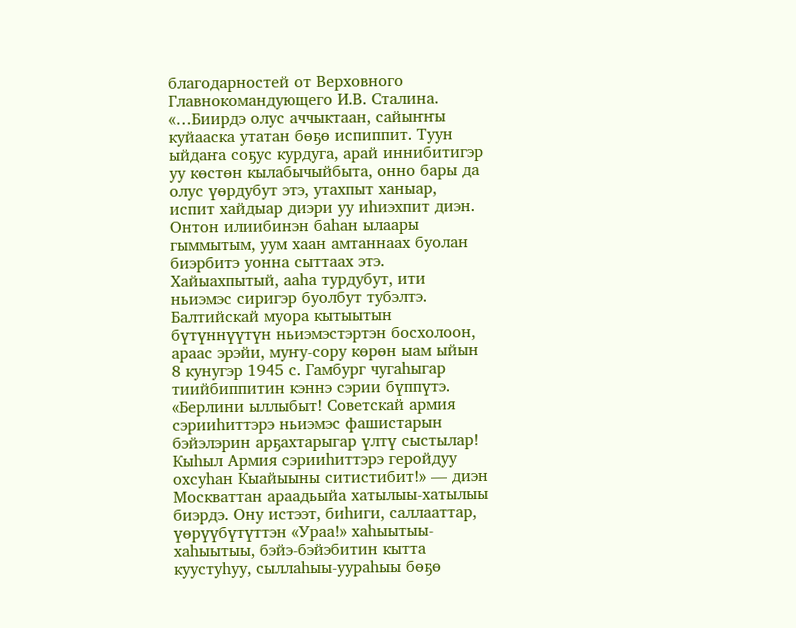благодарностей от Верховного Главнокомандующего И.В. Сталина. «…Биирдэ олус аччыктаан, сайыҥҥы куйааска утатан бөҕө испиппит. Туун ыйдаҥа соҕус курдуга, арай иннибитигэр уу көстөн кылабычыйбыта, онно бары да олус үөрдубут этэ, утахпыт ханыар, испит хайдыар диэри уу иһиэхпит диэн. Онтон илиибинэн баһан ылаары гыммытым, уум хаан амтаннаах буолан биэрбитэ уонна сыттаах этэ. Хайыахпытый, ааһа турдубут, ити ньиэмэс сиригэр буолбут тубэлтэ. Балтийскай муора кытыытын бүтүннүүтүн ньиэмэстэртэн босхолоон, араас эрэйи, муҥу-сору көрөн ыам ыйын 8 кунугэр 1945 с. Гамбург чугаһыгар тиийбиппитин кэннэ сэрии бүппүтэ. «Берлини ыллыбыт! Советскай армия сэрииһиттэрэ ньиэмэс фашистарын бэйэлэрин арҕахтарыгар үлтү сыстылар! Кыһыл Армия сэрииһиттэрэ геройдуу охсуһан Кыайыыны ситистибит!» — диэн Москваттан араадьыйа хатылыы-хатылыы биэрдэ. Ону истээт, биһиги, саллааттар, үөрүүбүтүттэн «Ураа!» хаһыытыы-хаһыытыы, бэйэ-бэйэбитин кытта куустуһуу, сыллаһыы-уураһыы бөҕө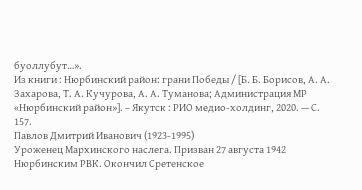буоллубут…».
Из книги : Нюрбинский район: грани Победы / [Б. Б. Борисов, А. А. Захарова, Т. А. Кучурова, А. А. Туманова; Администрация МР «Нюрбинский район»]. – Якутск : РИО медио-холдинг, 2020. — С. 157.
Павлов Дмитрий Иванович (1923-1995)
Уроженец Мархинского наслега. Призван 27 августа 1942 Нюрбинским РВК. Окончил Сретенское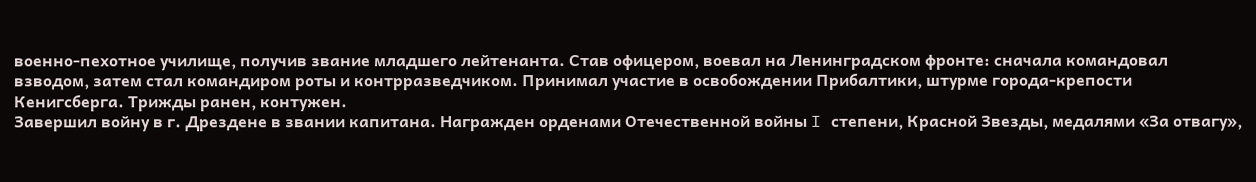военно-пехотное училище, получив звание младшего лейтенанта. Став офицером, воевал на Ленинградском фронте: сначала командовал взводом, затем стал командиром роты и контрразведчиком. Принимал участие в освобождении Прибалтики, штурме города-крепости Кенигсберга. Трижды ранен, контужен.
Завершил войну в г. Дрездене в звании капитана. Награжден орденами Отечественной войны I степени, Красной Звезды, медалями «За отвагу»,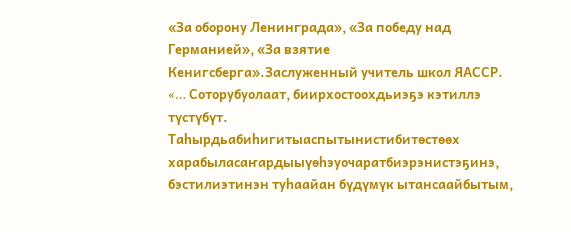«За оборону Ленинграда», «За победу над Германией», «За взятие Кенигсберга».Заслуженный учитель школ ЯАССР.
«… Cоторубуолаат, биирхостоохдьиэҕэ кэтиллэ түстүбүт. Таһырдьабиһигитыаспытынистибитөстөөх харабыласаҥардыыүөһэуочаратбиэрэнистэҕинэ, бэстилиэтинэн туһаайан бүдүмүк ытансаайбытым,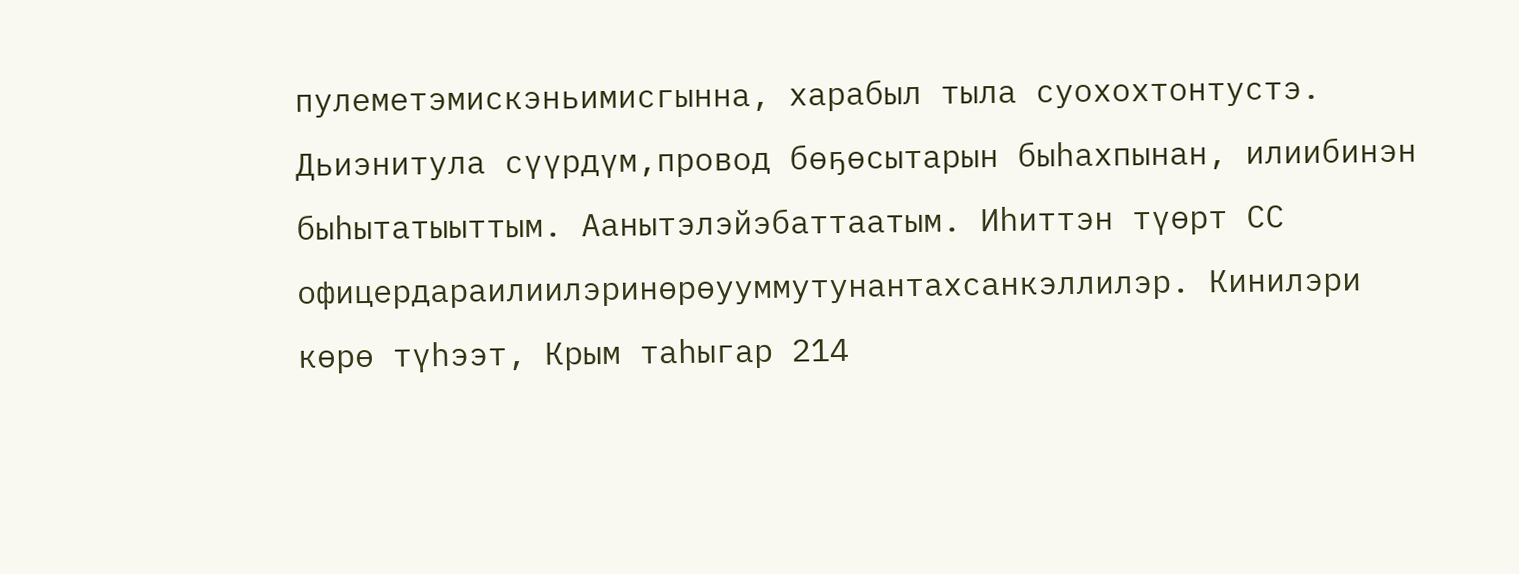пулеметэмискэньимисгынна, харабыл тыла суохохтонтустэ. Дьиэнитула сүүрдүм,провод бөҕөсытарын быһахпынан, илиибинэн быһытатыыттым. Аанытэлэйэбаттаатым. Иһиттэн түөрт СС офицердараилиилэринөрөууммутунантахсанкэллилэр. Кинилэри көрө түһээт, Крым таһыгар 214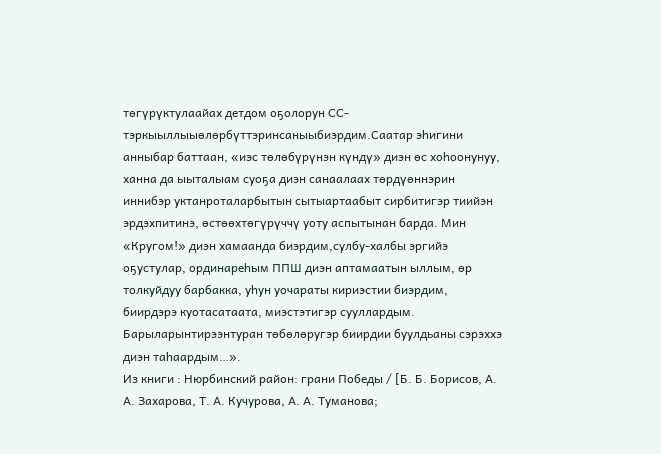төгүрүктулаайах детдом оҕолорун СС-тэркыыллыыөлөрбүттэринсаныыбиэрдим.Саатар эһигини анныбар баттаан, «иэс төлөбүрүнэн күндү» диэн өс хоһоонунуу, ханна да ыыталыам суоҕа диэн санаалаах төрдүөннэрин иннибэр уктанроталарбытын сытыартаабыт сирбитигэр тиийэн эрдэхпитинэ, өстөөхтөгүрүччү уоту аспытынан барда. Мин «Кругом!» диэн хамаанда биэрдим,сулбу-халбы эргийэ оҕустулар, ординареһым ППШ диэн аптамаатын ыллым, өр толкуйдуу барбакка, уһун уочараты кириэстии биэрдим, биирдэрэ куотасатаата, миэстэтигэр сууллардым. Барыларынтирээнтуран төбөлөругэр биирдии буулдьаны сэрэххэ диэн таһаардым…».
Из книги : Нюрбинский район: грани Победы / [Б. Б. Борисов, А. А. Захарова, Т. А. Кучурова, А. А. Туманова;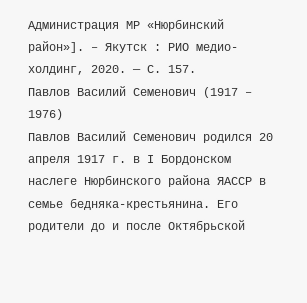Администрация МР «Нюрбинский район»]. – Якутск : РИО медио-холдинг, 2020. — С. 157.
Павлов Василий Семенович (1917 – 1976)
Павлов Василий Семенович родился 20 апреля 1917 г. в І Бордонском наслеге Нюрбинского района ЯАССР в семье бедняка-крестьянина. Его родители до и после Октябрьской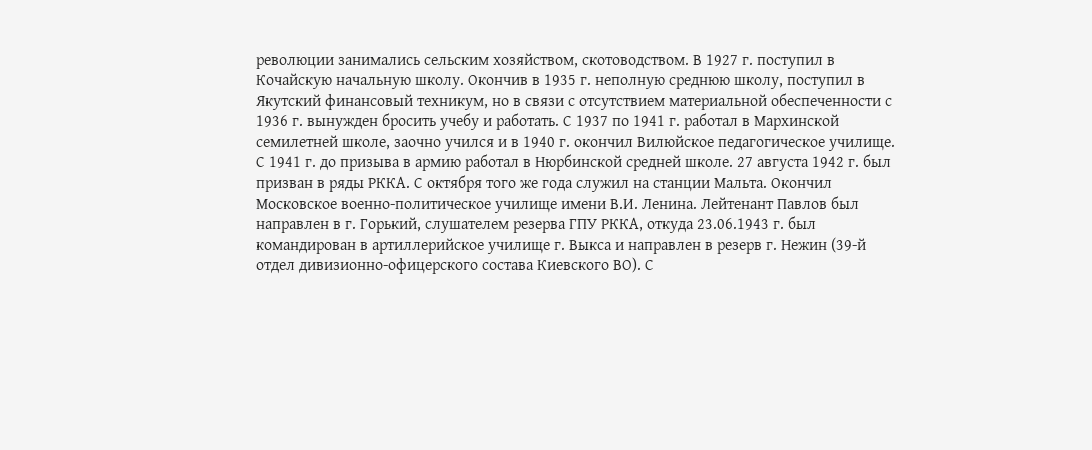революции занимались сельским хозяйством, скотоводством. В 1927 г. поступил в Кочайскую начальную школу. Окончив в 1935 г. неполную среднюю школу, поступил в Якутский финансовый техникум, но в связи с отсутствием материальной обеспеченности с 1936 г. вынужден бросить учебу и работать. С 1937 по 1941 г. работал в Мархинской семилетней школе, заочно учился и в 1940 г. окончил Вилюйское педагогическое училище.
С 1941 г. до призыва в армию работал в Нюрбинской средней школе. 27 августа 1942 г. был призван в ряды РККА. С октября того же года служил на станции Мальта. Окончил Московское военно-политическое училище имени В.И. Ленина. Лейтенант Павлов был направлен в г. Горький, слушателем резерва ГПУ РККА, откуда 23.06.1943 г. был командирован в артиллерийское училище г. Выкса и направлен в резерв г. Нежин (39-й отдел дивизионно-офицерского состава Киевского ВО). С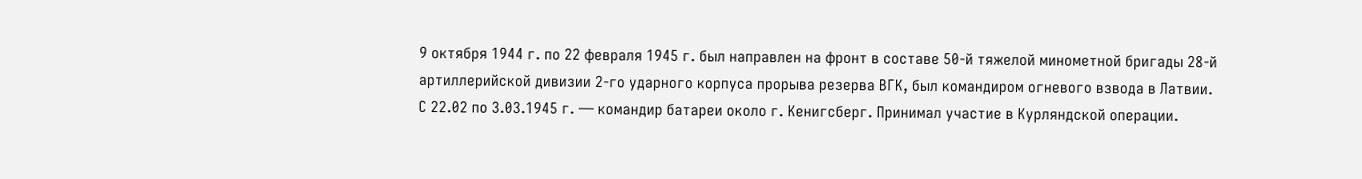9 октября 1944 г. по 22 февраля 1945 г. был направлен на фронт в составе 50-й тяжелой минометной бригады 28-й артиллерийской дивизии 2-го ударного корпуса прорыва резерва ВГК, был командиром огневого взвода в Латвии.
С 22.02 по 3.03.1945 г. — командир батареи около г. Кенигсберг. Принимал участие в Курляндской операции.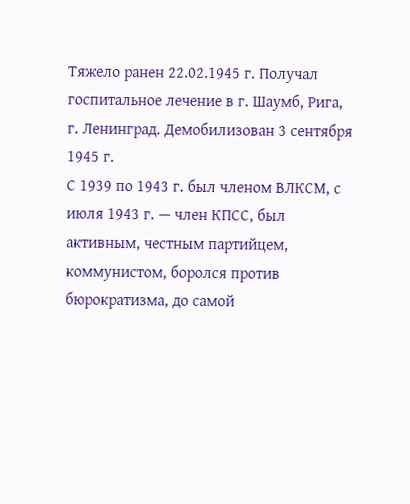Тяжело ранен 22.02.1945 г. Получал госпитальное лечение в г. Шаумб, Рига, г. Ленинград. Демобилизован 3 сентября 1945 г.
С 1939 по 1943 г. был членом ВЛКСМ, с июля 1943 г. — член КПСС, был активным, честным партийцем, коммунистом, боролся против бюрократизма, до самой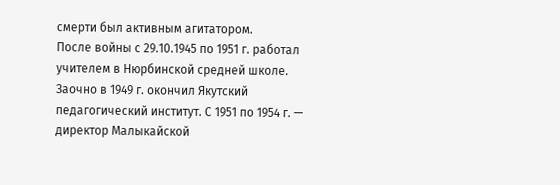смерти был активным агитатором.
После войны с 29.10.1945 по 1951 г. работал учителем в Нюрбинской средней школе. Заочно в 1949 г. окончил Якутский педагогический институт. С 1951 по 1954 г. — директор Малыкайской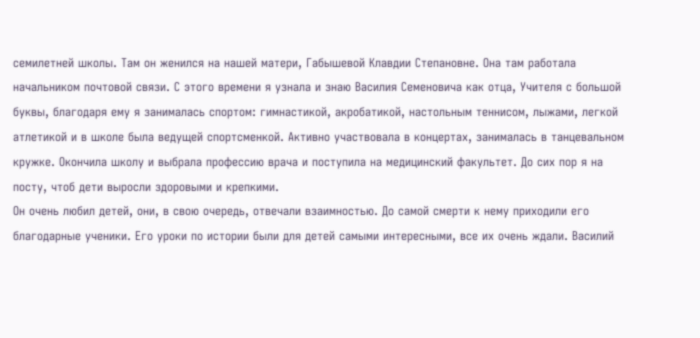семилетней школы. Там он женился на нашей матери, Габышевой Клавдии Степановне. Она там работала начальником почтовой связи. С этого времени я узнала и знаю Василия Семеновича как отца, Учителя с большой буквы, благодаря ему я занималась спортом: гимнастикой, акробатикой, настольным теннисом, лыжами, легкой атлетикой и в школе была ведущей спортсменкой. Активно участвовала в концертах, занималась в танцевальном кружке. Окончила школу и выбрала профессию врача и поступила на медицинский факультет. До сих пор я на посту, чтоб дети выросли здоровыми и крепкими.
Он очень любил детей, они, в свою очередь, отвечали взаимностью. До самой смерти к нему приходили его благодарные ученики. Его уроки по истории были для детей самыми интересными, все их очень ждали. Василий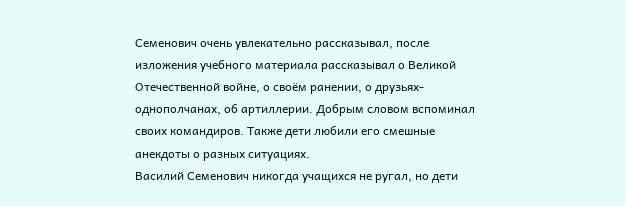Семенович очень увлекательно рассказывал, после изложения учебного материала рассказывал о Великой Отечественной войне, о своём ранении, о друзьях-однополчанах, об артиллерии. Добрым словом вспоминал своих командиров. Также дети любили его смешные анекдоты о разных ситуациях.
Василий Семенович никогда учащихся не ругал, но дети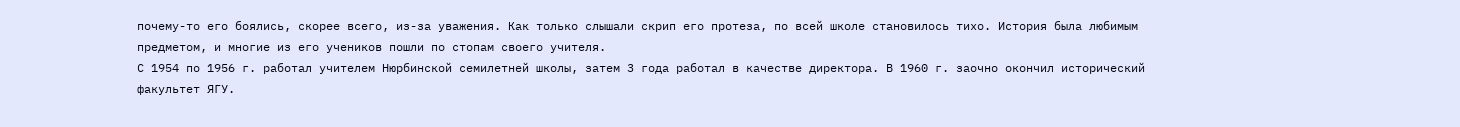почему-то его боялись, скорее всего, из-за уважения. Как только слышали скрип его протеза, по всей школе становилось тихо. История была любимым предметом, и многие из его учеников пошли по стопам своего учителя.
С 1954 по 1956 г. работал учителем Нюрбинской семилетней школы, затем 3 года работал в качестве директора. В 1960 г. заочно окончил исторический факультет ЯГУ.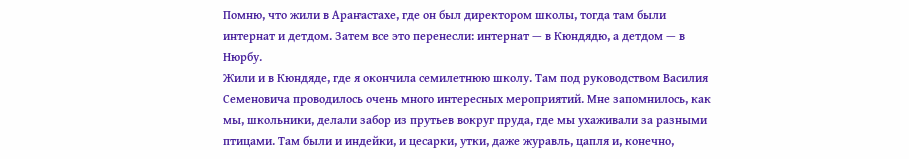Помню, что жили в Араҥастахе, где он был директором школы, тогда там были интернат и детдом. Затем все это перенесли: интернат — в Кюндядю, а детдом — в Нюрбу.
Жили и в Кюндяде, где я окончила семилетнюю школу. Там под руководством Василия Семеновича проводилось очень много интересных мероприятий. Мне запомнилось, как мы, школьники, делали забор из прутьев вокруг пруда, где мы ухаживали за разными птицами. Там были и индейки, и цесарки, утки, даже журавль, цапля и, конечно,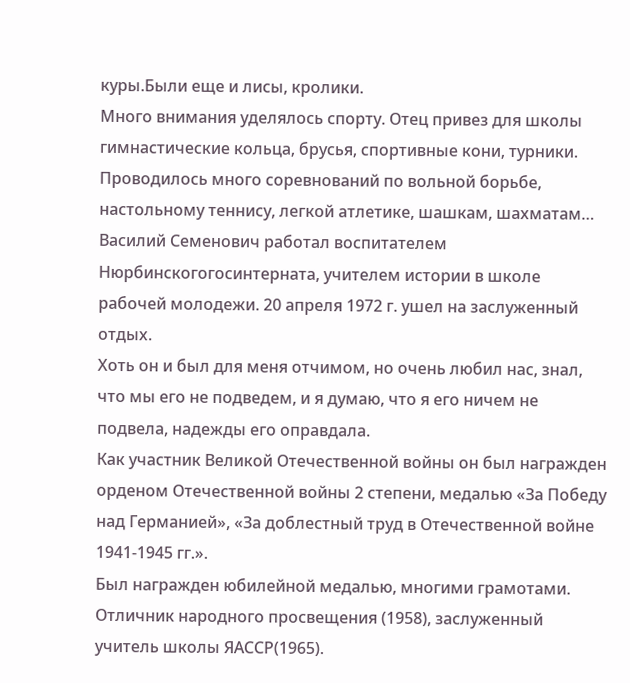куры.Были еще и лисы, кролики.
Много внимания уделялось спорту. Отец привез для школы гимнастические кольца, брусья, спортивные кони, турники. Проводилось много соревнований по вольной борьбе, настольному теннису, легкой атлетике, шашкам, шахматам…
Василий Семенович работал воспитателем Нюрбинскогогосинтерната, учителем истории в школе рабочей молодежи. 20 апреля 1972 г. ушел на заслуженный отдых.
Хоть он и был для меня отчимом, но очень любил нас, знал, что мы его не подведем, и я думаю, что я его ничем не подвела, надежды его оправдала.
Как участник Великой Отечественной войны он был награжден орденом Отечественной войны 2 степени, медалью «За Победу над Германией», «За доблестный труд в Отечественной войне 1941-1945 гг.».
Был награжден юбилейной медалью, многими грамотами. Отличник народного просвещения (1958), заслуженный учитель школы ЯАССР(1965).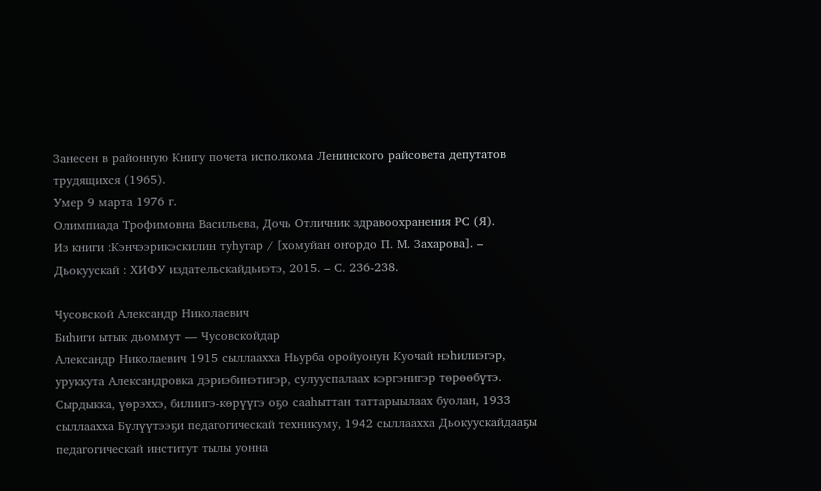Занесен в районную Книгу почета исполкома Ленинского райсовета депутатов трудящихся (1965).
Умер 9 марта 1976 г.
Олимпиада Трофимовна Васильева, Дочь Отличник здравоохранения РС (Я).
Из книги :Кэнчээрикэскилин туһугар / [хомуйан оҥордо П. М. Захарова]. – Дьокуускай : ХИФУ издательскайдьиэтэ, 2015. – С. 236-238.

Чусовской Александр Николаевич
Биһиги ытык дьоммут — Чусовскойдар
Александр Николаевич 1915 сыллаахха Ньурба оройуонун Куочай нэһилиэгэр, уруккута Александровка дэриэбинэтигэр, сулууспалаах кэргэнигэр төрөөбүтэ.
Сырдыкка, үөрэххэ, билиигэ-көрүүгэ оҕо сааһыттан таттарыылаах буолан, 1933 сыллаахха Бүлүүтээҕи педагогическай техникуму, 1942 сыллаахха Дьокуускайдааҕы педагогическай институт тылы уонна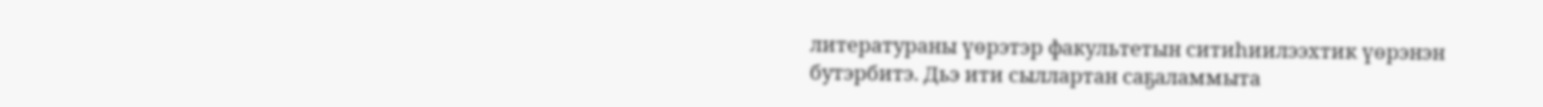литератураны үөрэтэр факультетын ситиһиилээхтик үөрэнэн бутэрбитэ. Дьэ ити сыллартан саҕаламмыта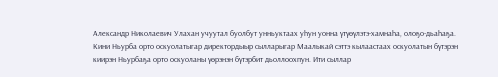Александр Николаевич Улахан учуутал буолбут унньуктаах уһун уонна үтүөүлэтэ-хамнаһа, олоҕо-дьаһаҕа.
Кини Ньурба орто оскуолатыгар директордыыр сылларыгар Маалыкай сэттэ кылаастаах оскуолатын бүтэрэн киирэн Ньурбаҕа орто оскуоланы үөрэнэн бүтэрбит дьоллоохпун. Ити сыллар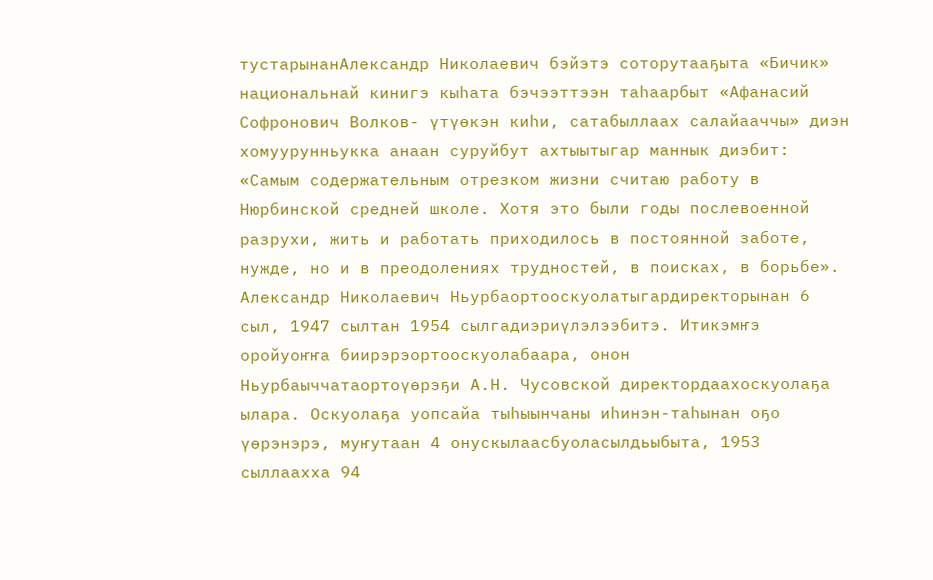тустарынанАлександр Николаевич бэйэтэ соторутааҕыта «Бичик» национальнай кинигэ кыһата бэчээттээн таһаарбыт «Афанасий Софронович Волков- үтүөкэн киһи, сатабыллаах салайааччы» диэн хомуурунньукка анаан суруйбут ахтыытыгар маннык диэбит: «Самым содержательным отрезком жизни считаю работу в Нюрбинской средней школе. Хотя это были годы послевоенной разрухи, жить и работать приходилось в постоянной заботе, нужде, но и в преодолениях трудностей, в поисках, в борьбе».
Александр Николаевич Ньурбаортооскуолатыгардиректорынан 6 сыл, 1947 сылтан 1954 сылгадиэриүлэлээбитэ. Итикэмҥэ оройуоҥҥа биирэрэортооскуолабаара, онон Ньурбаыччатаортоүөрэҕи А.Н. Чусовской директордаахоскуолаҕа ылара. Оскуолаҕа уопсайа тыһыынчаны иһинэн-таһынан оҕо үөрэнэрэ, муҥутаан 4 онускылаасбуоласылдьыбыта, 1953 сыллаахха 94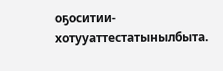оҕоситии-хотууаттестатынылбыта.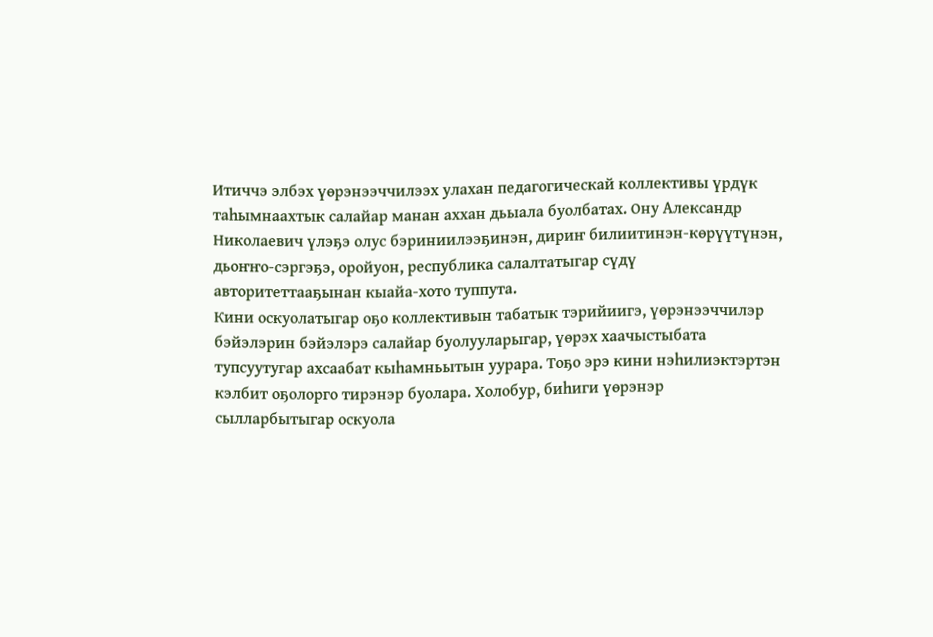Итиччэ элбэх үөрэнээччилээх улахан педагогическай коллективы үрдүк таһымнаахтык салайар манан аххан дьыала буолбатах. Ону Александр Николаевич үлэҕэ олус бэриниилээҕинэн, дириҥ билиитинэн-көрүүтүнэн, дьоҥҥо-сэргэҕэ, оройуон, республика салалтатыгар сүдү авторитеттааҕынан кыайа-хото туппута.
Кини оскуолатыгар оҕо коллективын табатык тэрийиигэ, үөрэнээччилэр бэйэлэрин бэйэлэрэ салайар буолууларыгар, үөрэх хаачыстыбата тупсуутугар ахсаабат кыһамньытын уурара. Тоҕо эрэ кини нэһилиэктэртэн кэлбит оҕолорго тирэнэр буолара. Холобур, биһиги үөрэнэр сылларбытыгар оскуола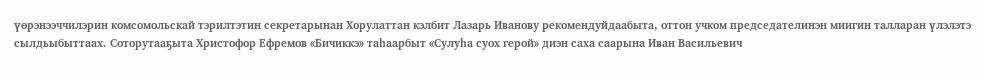үөрэнээччилэрин комсомольскай тэрилтэтин секретарынан Хорулаттан кэлбит Лазарь Иванову рекомендуйдаабыта, оттон учком председателинэн миигин талларан үлэлэтэ сылдьыбыттаах. Соторутааҕыта Христофор Ефремов «Бичиккэ» таһаарбыт «Сулуһа суох герой» диэн саха саарына Иван Васильевич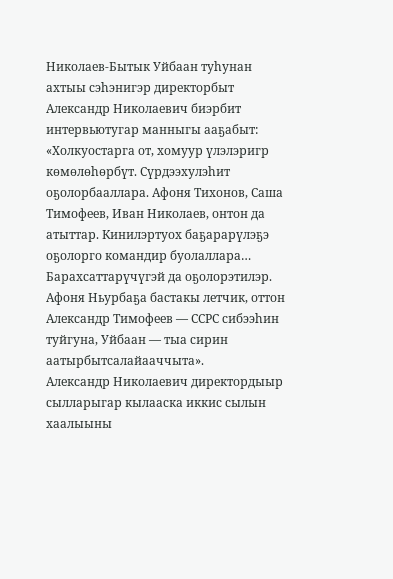Николаев-Бытык Уйбаан туһунан ахтыы сэһэнигэр директорбыт Александр Николаевич биэрбит интервьютугар манныгы ааҕабыт: «Холкуостарга от, хомуур үлэлэригр көмөлөһөрбүт. Сүрдээхулэһит оҕолорбааллара. Афоня Тихонов, Саша Тимофеев, Иван Николаев, онтон да атыттар. Кинилэртуох баҕарарүлэҕэ оҕолорго командир буолаллара… Барахсаттарүчүгэй да оҕолорэтилэр. Афоня Ньурбаҕа бастакы летчик, оттон Александр Тимофеев — ССРС сибээһин туйгуна, Уйбаан — тыа сирин аатырбытсалайааччыта».
Александр Николаевич директордыыр сылларыгар кылааска иккис сылын хаалыыны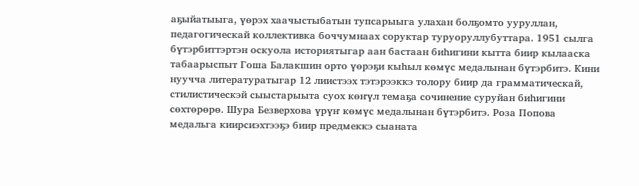аҕыйатыыга, үөрэх хаачыстыбатын тупсарыыга улахан болҕомто ууруллан, педагогическай коллективка боччумнаах соруктар туруоруллубуттара. 1951 сылга бүтэрбиттэртэн оскуола историятыгар аан бастаан биһигини кытта биир кылааска табаарыспыт Гоша Балакшин орто үөрэҕи кыһыл көмүс медалынан бүтэрбитэ. Кини нуучча литературатыгар 12 лиистээх тэтэрээккэ толору биир да грамматическай, стилистическэй сыыстарыыта суох көҥүл темаҕа сочинение суруйан биһигини сөхтөрөрө. Шура Безверхова үрүҥ көмүс медалынан бүтэрбитэ. Роза Попова медальга киирсиэхтээҕэ биир предмеккэ сыаната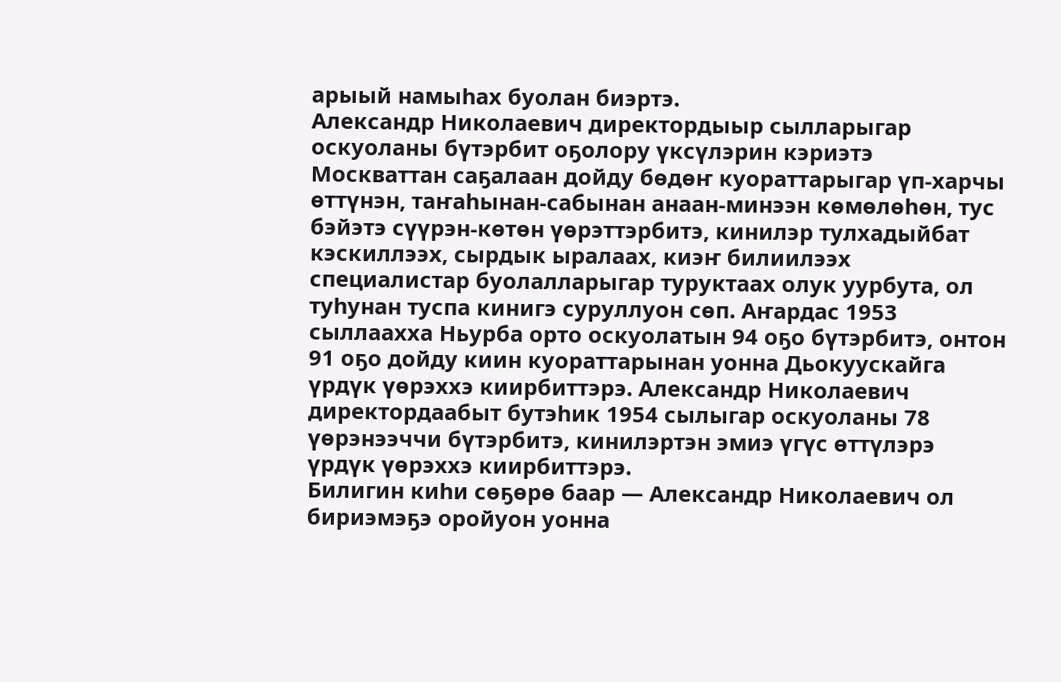арыый намыһах буолан биэртэ.
Александр Николаевич директордыыр сылларыгар оскуоланы бүтэрбит оҕолору үксүлэрин кэриэтэ Москваттан саҕалаан дойду бөдөҥ куораттарыгар үп-харчы өттүнэн, таҥаһынан-сабынан анаан-минээн көмөлөһөн, тус бэйэтэ сүүрэн-көтөн үөрэттэрбитэ, кинилэр тулхадыйбат кэскиллээх, сырдык ыралаах, киэҥ билиилээх специалистар буолалларыгар туруктаах олук уурбута, ол туһунан туспа кинигэ суруллуон сөп. Аҥардас 1953 сыллаахха Ньурба орто оскуолатын 94 оҕо бүтэрбитэ, онтон 91 оҕо дойду киин куораттарынан уонна Дьокуускайга үрдүк үөрэххэ киирбиттэрэ. Александр Николаевич директордаабыт бутэһик 1954 сылыгар оскуоланы 78 үөрэнээччи бүтэрбитэ, кинилэртэн эмиэ үгүс өттүлэрэ үрдүк үөрэххэ киирбиттэрэ.
Билигин киһи сөҕөрө баар — Александр Николаевич ол бириэмэҕэ оройуон уонна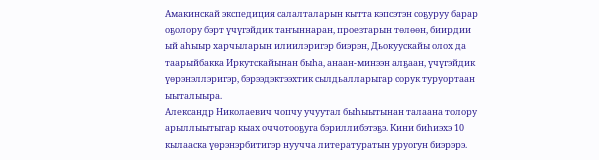Амакинскай экспедиция салалталарын кытта кэпсэтэн соҕуруу барар оҕолору бэрт үчүгэйдик таҥыннаран, проезтарын төлөөн, биирдии ый аһыыр харчыларын илиилэригэр биэрэн, Дьокуускайы олох да таарыйбакка Иркутскайынан быһа, анаан-минээн алҕаан, үчүгэйдик үөрэнэллэригэр, бэрээдэктээхтик сылдьалларыгар сорук туруортаан ыыталыыра.
Александр Николаевич чопчу учуутал быһыытынан талаана толору арыллыытыгар кыах оччотооҕуга бэриллибэтэҕэ. Кини биһиэхэ 10 кылааска үөрэнэрбитигэр нуучча литературатын уруогун биэрэрэ.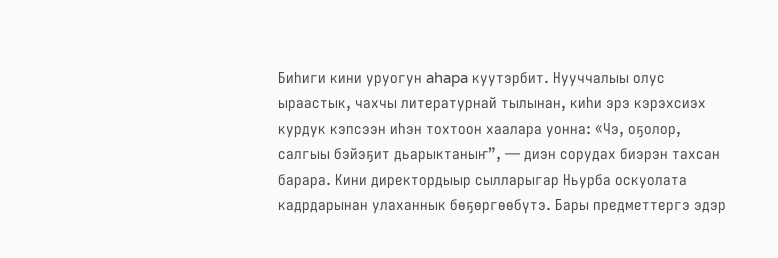Биһиги кини уруогун ahapa куутэрбит. Нууччалыы олус ыраастык, чахчы литературнай тылынан, киһи эрэ кэрэхсиэх курдук кэпсээн иһэн тохтоон хаалара уонна: «Чэ, оҕолор, салгыы бэйэҕит дьарыктаныҥ”, — диэн сорудах биэрэн тахсан барара. Кини директордыыр сылларыгар Ньурба оскуолата кадрдарынан улаханнык бөҕөргөөбүтэ. Бары предметтергэ эдэр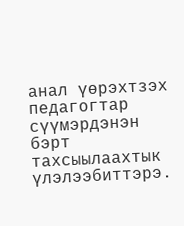анал үөрэхтзэх педагогтар сүүмэрдэнэн бэрт тахсыылаахтык үлэлээбиттэрэ.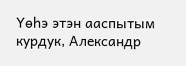Үөһэ этэн ааспытым курдук, Александр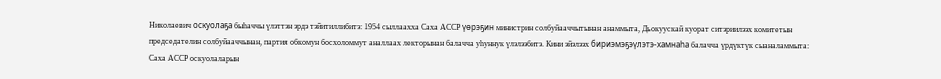Николаевич оскуолаҕа быһаччы үлэттэн эрдэ тэйитиллибитэ: 1954 сыллаахха Саха АССР үөрэҕин министрин солбуйааччытынан анаммыта, Дьокуускай куорат ситэриилээх комитетын председателин солбуйааччынан, партия обкомун босхоломмут аналлаах лекторынан балачча уһуннук үлэлээбитэ. Кини эйэлээх бириэмэҕэүлэтэ-хамнаһа балачча үрдүктүк сыаналаммыта: Саха АССР оскуолаларын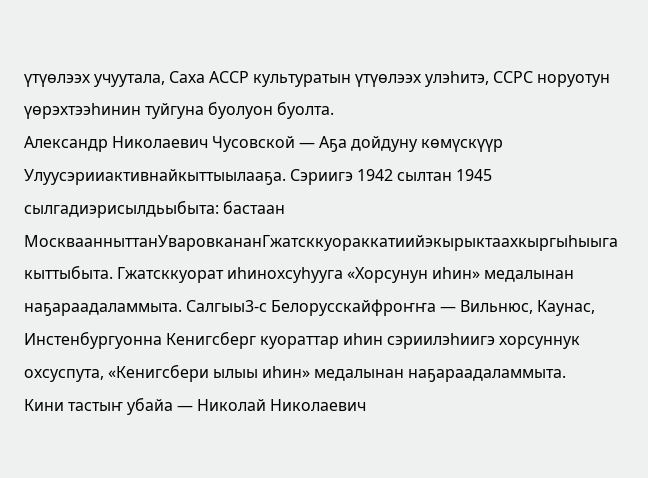үтүөлээх учуутала, Саха АССР культуратын үтүөлээх улэһитэ, ССРС норуотун үөрэхтээһинин туйгуна буолуон буолта.
Александр Николаевич Чусовской — Аҕа дойдуну көмүскүүр Улуусэрииактивнайкыттыылааҕа. Сэриигэ 1942 сылтан 1945 сылгадиэрисылдьыбыта: бастаан МоскваанныттанУваровкананГжатсккуораккатиийэкырыктаахкыргыһыыга кыттыбыта. Гжатсккуорат иһинохсуһуугa «Хорсунун иһин» медалынан наҕараадаламмыта. Салгыы3-с Белорусскайфроҥҥа — Вильнюс, Каунас, Инстенбургуонна Кенигсберг куораттар иһин сэриилэһиигэ хорсуннук охсуспута, «Кенигсбери ылыы иһин» медалынан наҕараадаламмыта.
Кини тастыҥ убайа — Николай Николаевич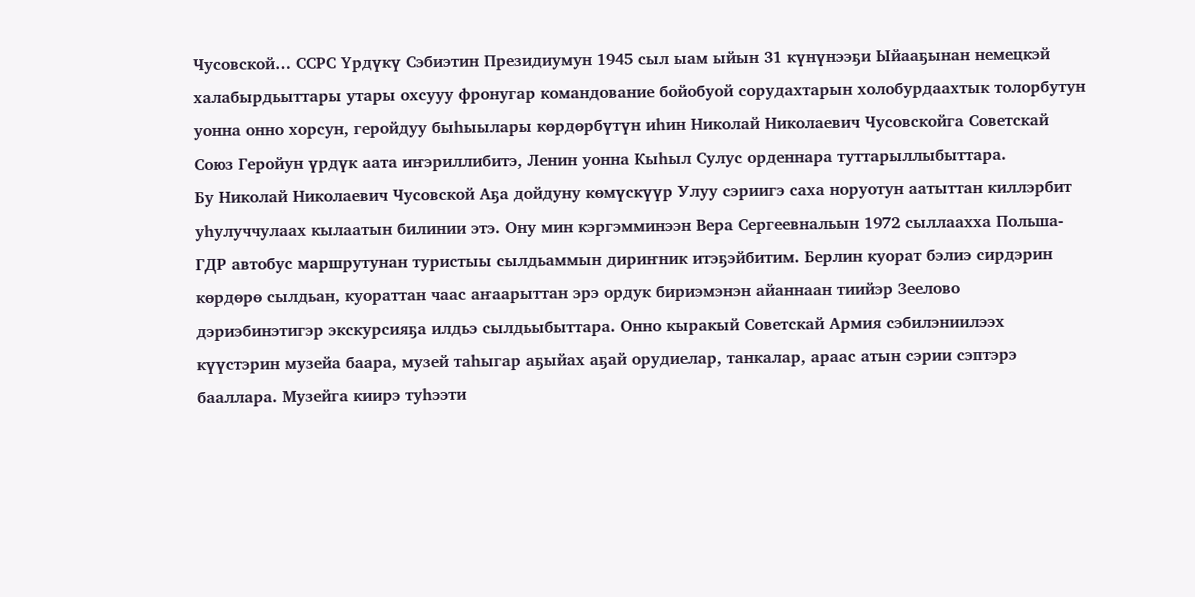Чусовской… ССРС Үрдүкү Сэбиэтин Президиумун 1945 сыл ыам ыйын 31 күнүнээҕи Ыйааҕынан немецкэй халабырдьыттары утары охсууу фронугар командование бойобуой сорудахтарын холобурдаахтык толорбутун уонна онно хорсун, геройдуу быһыылары көрдөрбүтүн иһин Николай Николаевич Чусовскойга Советскай Союз Геройун үрдүк аата иҥэриллибитэ, Ленин уонна Кыһыл Сулус орденнара туттарыллыбыттара.
Бу Николай Николаевич Чусовской Аҕа дойдуну көмүскүүр Улуу сэриигэ саха норуотун аатыттан киллэрбит уһулуччулаах кылаатын билинии этэ. Ону мин кэргэмминээн Вера Сергеевнальын 1972 сыллаахха Польша- ГДР автобус маршрутунан туристыы сылдьаммын дириҥник итэҕэйбитим. Берлин куорат бэлиэ сирдэрин көрдөрө сылдьан, куораттан чаас аҥаарыттан эрэ ордук бириэмэнэн айаннаан тиийэр Зеелово дэриэбинэтигэр экскурсияҕа илдьэ сылдьыбыттара. Онно кыракый Советскай Армия сэбилэниилээх күүстэрин музейа баара, музей таһыгар аҕыйах аҕай орудиелар, танкалар, араас атын сэрии сэптэрэ бааллара. Музейга киирэ туһээти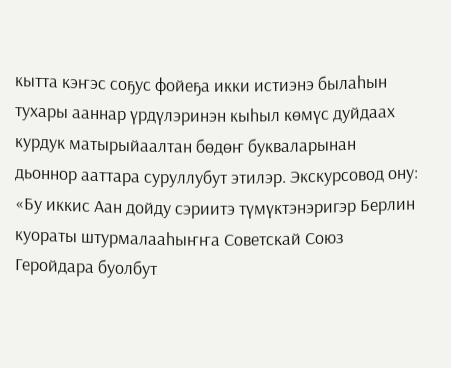кытта кэҥэс соҕус фойеҕа икки истиэнэ былаһын тухары ааннар үрдүлэринэн кыһыл көмүс дуйдаах курдук матырыйаалтан бөдөҥ букваларынан дьоннор ааттара суруллубут этилэр. Экскурсовод ону: «Бу иккис Аан дойду сэриитэ түмүктэнэригэр Берлин куораты штурмалааһыҥҥа Советскай Союз Геройдара буолбут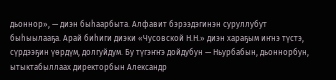дьоннор», — диэн быһаарбыта. Алфавит бэрээдэгинэн суруллубут быһыылааҕа. Арай биһиги диэки «Чусовской Н.Н.» диэн хараҕым иҥнэ түстэ, сүрдээҕин үөрдүм, долгуйдум. Бу түгэҥҥэ дойдубун — Ньурбабын, дьоннорбун, ытыктабыллаах директорбын Александр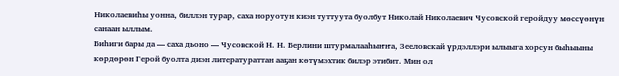Николаевиһы уонна, биллэн турар, саха норуотун киэн туттуута буолбут Николай Николаевич Чусовской геройдуу мөссүөнүн санаан ыллым.
Биһиги бары да — саха дьоно — Чусовской Н. Н. Берлини штурмалааһыҥҥа, Зееловскай үрдэллэри ылыыга хорсун быһыыны көрдөрөн Герой буолта диэн литератураттан ааҕан көтүмэхтик билэр этибит. Мин ол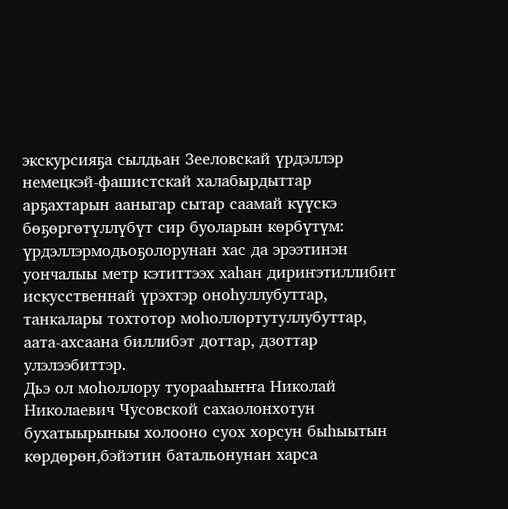экскурсияҕа сылдьан Зееловскай үрдэллэр немецкэй-фашистскай халабырдыттар арҕахтарын ааныгар сытар саамай күүскэ бөҕөргөтүллүбүт сир буоларын көрбүтүм: үрдэллэрмодьоҕолорунан хас да эрээтинэн уончалыы метр кэтиттээх хаһан дириҥэтиллибит искусственнай үрэхтэр оноһуллубуттар, танкалары тохтотор моһоллортутуллубуттар, аата-ахсаана биллибэт доттар, дзоттар улэлээбиттэр.
Дьэ ол моһоллору туорааһыҥҥа Николай Николаевич Чусовской сахаолонхотун бухатыырыныы холооно суох хорсун быһыытын көрдөрөн,бэйэтин батальонунан харса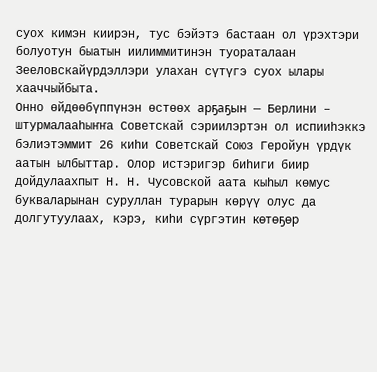суох кимэн киирэн, тус бэйэтэ бастаан ол үрэхтэри болуотун быатын иилиммитинэн туораталаан Зееловскайүрдэллэри улахан сүтүгэ суох ылары хааччыйбыта.
Онно өйдөөбүппүнэн өстөөх арҕаҕын — Берлини – штурмалааһыҥҥа Советскай сэриилэртэн ол испииһэккэ бэлиэтэммит 26 киһи Советскай Союз Геройун үрдүк аатын ылбыттар. Олор истэригэр биһиги биир дойдулаахпыт Н. Н. Чусовской аата кыһыл көмус букваларынан суруллан турарын көрүү олус да долгутуулаах, кэрэ, киһи сүргэтин көтөҕөр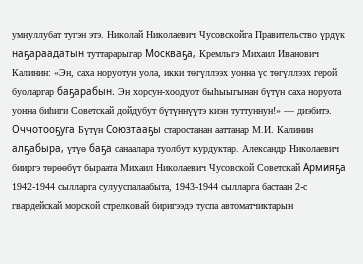умнуллубат тугэн этэ. Николай Николаевич Чусовскойга Правительство үрдүк наҕараадатын туттарарыгар Москваҕа, Кремльгэ Михаил Иванович Калинин: «Эн, саха норуотун уола, икки төгүллээх уонна үс төгүллээх герой буоларгар баҕарабын. Эн хорсун-хоодуот быһыыгынан бүтүн саха норуота уонна биһиги Советскай дойдубут бүтүннүүтэ киэн туттуннун!» — диэбитэ. Оччотооҕуга Бүтүн Союзтааҕы старостанан ааттанар М.И. Калинин алҕабыра, үтүө баҕа санаалара туолбут курдуктар. Александр Николаевич бииргэ төрөөбүт быраата Михаил Николаевич Чусовской Советскай Армияҕа 1942-1944 сылларга сулууспалаабыта, 1943-1944 сылларга бастаан 2-с гвардейскай морской стрелковай биригээдэ туспа автоматчиктарын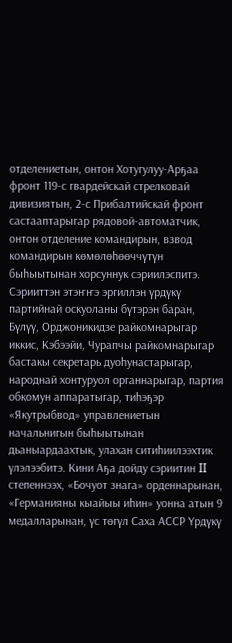отделениетын, онтон Хотугулуу-Арҕаа фронт 119-с гвардейскай стрелковай дивизиятын, 2-с Прибалтийскай фронт састааптарыгар рядовой-автоматчик, онтон отделение командирын, взвод командирын көмөлөһөөччүтүн быһыытынан хорсуннук сэриилэспитэ. Сэрииттэн этэҥҥэ эргиллэн үрдүкү партийнай оскуоланы бүтэрэн баран, Бүлүү, Орджоникидзе райкомнарыгар иккис, Кэбээйи, Чурапчы райкомнарыгар бастакы секретарь дуоһунастарыгар, народнай хонтуруол органнарыгар, партия обкомун аппаратыгар, тиһэҕэр «Якутрыбвод» управлениетын начальнигын быһыытынан дьаныардаахтык, улахан ситиһиилээхтик үлэлээбитэ. Кини Аҕа дойду сэриитин II степеннээх, «Бочуот знага» орденнарынан, «Германияны кыайыы иһин» уонна атын 9 медалларынан, үс төгүл Саха АССР Үрдүкү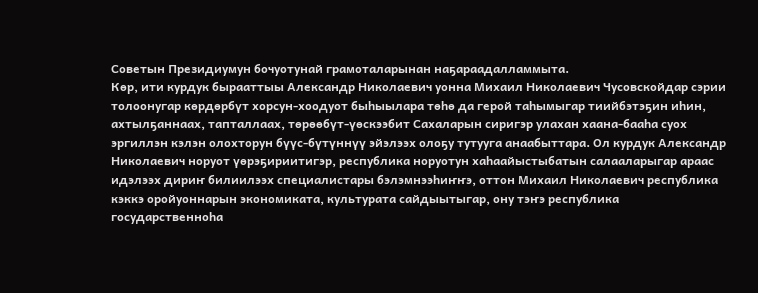Советын Президиумун бочуотунай грамоталарынан наҕараадалламмыта.
Көр, ити курдук бырааттыы Александр Николаевич уонна Михаил Николаевич Чусовскойдар сэрии толоонугар көрдөрбүт хорсун-хоодуот быһыылара төһө да герой таһымыгар тиийбэтэҕин иһин, ахтылҕаннаах, тапталлаах, төрөөбүт-үөскээбит Сахаларын сиригэр улахан хаана-бааһа суох эргиллэн кэлэн олохторун бүүс-бүтүннүү эйэлээх олоҕу тутууга анаабыттара. Ол курдук Александр Николаевич норуот үөрэҕириитигэр, республика норуотун хаһаайыстыбатын салааларыгар араас идэлээх дириҥ билиилээх специалистары бэлэмнээһиҥҥэ, оттон Михаил Николаевич республика кэккэ оройуоннарын экономиката, культурата сайдыытыгар, ону тэҥэ республика государственноһа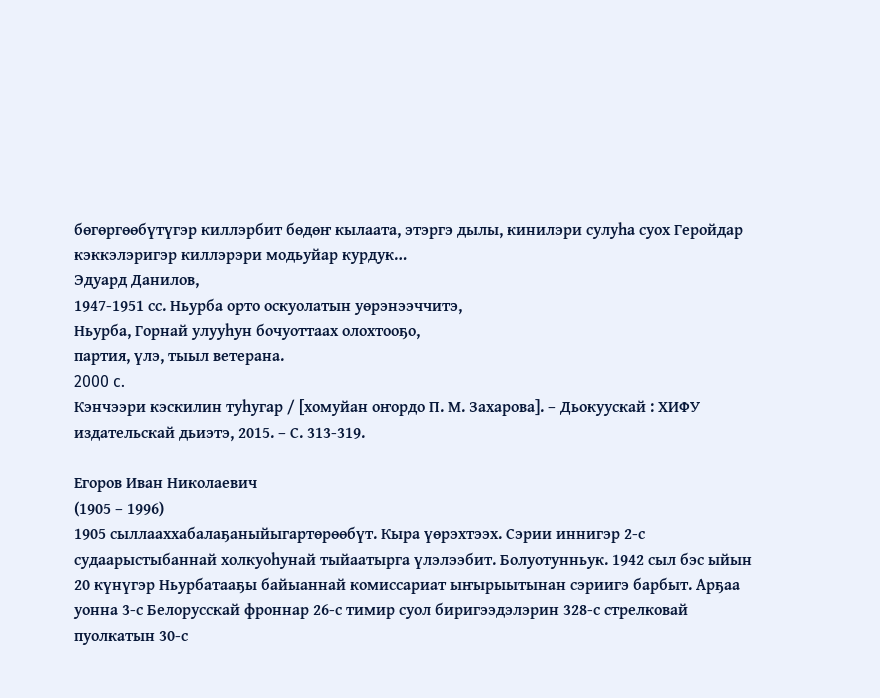бөгөргөөбүтүгэр киллэрбит бөдөҥ кылаата, этэргэ дылы, кинилэри сулуһа суох Геройдар кэккэлэригэр киллэрэри модьуйар курдук…
Эдуард Данилов,
1947-1951 сс. Ньурба орто оскуолатын уөрэнээччитэ,
Ньурба, Горнай улууһун бочуоттаах олохтооҕо,
партия, үлэ, тыыл ветерана.
2000 c.
Кэнчээри кэскилин туһугар / [хомуйан оҥордо П. М. Захарова]. – Дьокуускай : ХИФУ издательскай дьиэтэ, 2015. – С. 313-319.

Егоров Иван Николаевич
(1905 – 1996)
1905 сыллааххабалаҕаныйыгартөрөөбүт. Кыра үөрэхтээх. Сэрии иннигэр 2-с судаарыстыбаннай холкуоһунай тыйаатырга үлэлээбит. Болуотунньук. 1942 сыл бэс ыйын 20 күнүгэр Ньурбатааҕы байыаннай комиссариат ыҥырыытынан сэриигэ барбыт. Арҕаа уонна 3-с Белорусскай фроннар 26-с тимир суол биригээдэлэрин 328-с стрелковай пуолкатын 30-с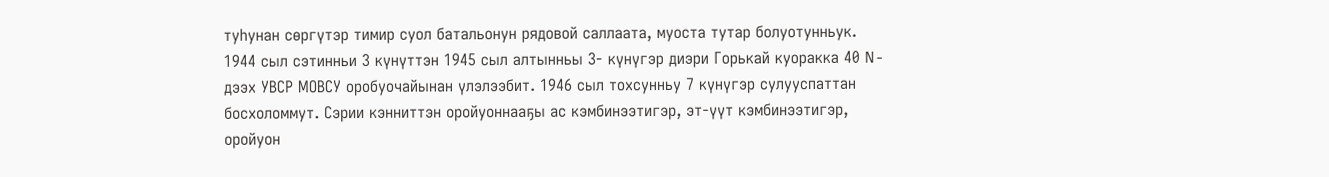туһунан сөргүтэр тимир суол батальонун рядовой саллаата, муоста тутар болуотунньук. 1944 сыл сэтинньи 3 күнүттэн 1945 сыл алтынньы 3- күнүгэр диэри Горькай куоракка 40 N-дээх УВСР МОВСУ оробуочайынан үлэлээбит. 1946 сыл тохсунньу 7 күнүгэр сулууспаттан босхоломмут. Сэрии кэнниттэн оройуоннааҕы ас кэмбинээтигэр, эт-үүт кэмбинээтигэр, оройуон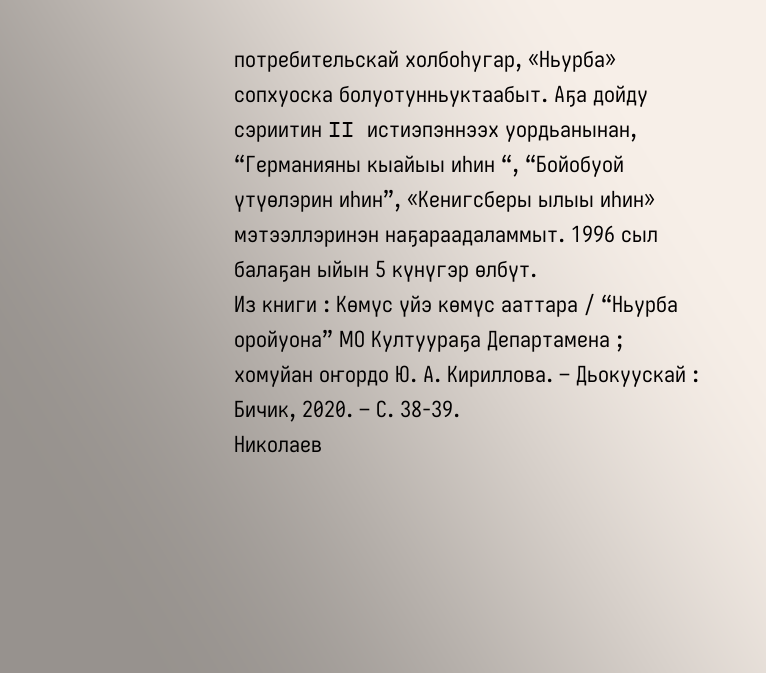потребительскай холбоһугар, «Ньурба» сопхуоска болуотунньуктаабыт. Аҕа дойду сэриитин II истиэпэннээх уордьанынан, “Германияны кыайыы иһин “, “Бойобуой үтүөлэрин иһин”, «Кенигсберы ылыы иһин» мэтээллэринэн наҕараадаламмыт. 1996 сыл балаҕан ыйын 5 күнүгэр өлбүт.
Из книги : Көмүс үйэ көмүс ааттара / “Ньурба оройуона” МО Култуураҕа Департамена ; хомуйан оҥордо Ю. А. Кириллова. – Дьокуускай : Бичик, 2020. – С. 38-39.
Николаев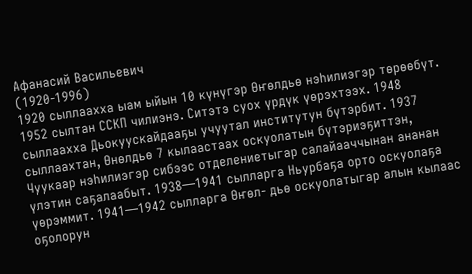Афанасий Васильевич
(1920-1996)
1920 сыллаахха ыам ыйын 10 күнүгэр Өҥөлдьө нэһилиэгэр төрөөбүт. 1952 сылтан ССКП чилиэнэ. Ситэтэ суох үрдүк үөрэхтээх. 1948 сыллаахха Дьокуускайдааҕы учуутал институтун бүтэрбит. 1937 сыллаахтан, Өнөлдьө 7 кылаастаах оскуолатын бүтэриэҕиттэн, Чуукаар нэһилиэгэр сибээс отделениетыгар салайааччынан ананан үлэтин саҕалаабыт. 1938—1941 сылларга Ньурбаҕа орто оскуолаҕа үөрэммит. 1941—1942 сылларга Өҥөл- дьө оскуолатыгар алын кылаас оҕолорун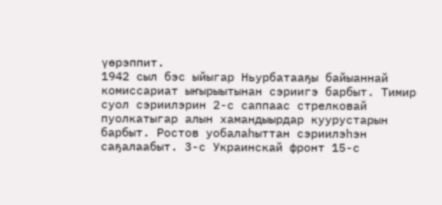үөрэппит.
1942 сыл бэс ыйыгар Ньурбатааҕы байыаннай комиссариат ыҥырыытынан сэриигэ барбыт. Тимир суол сэриилэрин 2-с саппаас стрелковай пуолкатыгар алын хамандыырдар куурустарын барбыт. Ростов уобалаһыттан сэриилэһэн саҕалаабыт. 3-с Украинскай фронт 15-с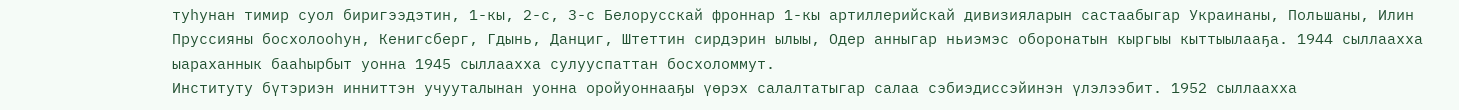туһунан тимир суол биригээдэтин, 1-кы, 2-с, 3-с Белорусскай фроннар 1-кы артиллерийскай дивизияларын састаабыгар Украинаны, Польшаны, Илин Пруссияны босхолооһун, Кенигсберг, Гдынь, Данциг, Штеттин сирдэрин ылыы, Одер анныгар ньиэмэс оборонатын кыргыы кыттыылааҕа. 1944 сыллаахха ыараханнык бааһырбыт уонна 1945 сыллаахха сулууспаттан босхоломмут.
Институту бүтэриэн инниттэн учууталынан уонна оройуоннааҕы үөрэх салалтатыгар салаа сэбиэдиссэйинэн үлэлээбит. 1952 сыллаахха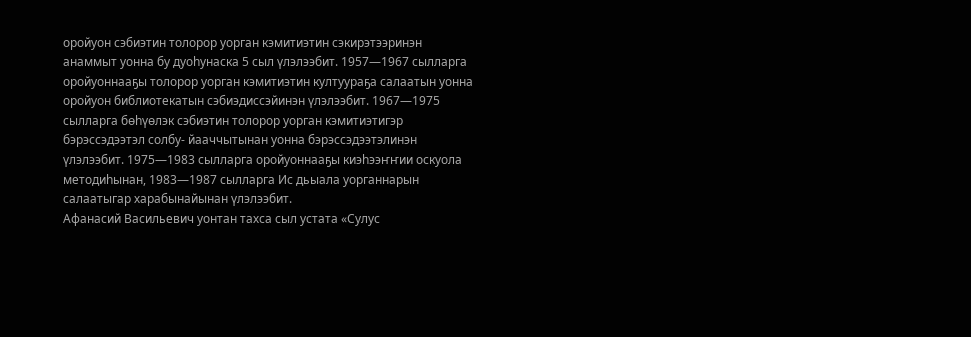оройуон сэбиэтин толорор уорган кэмитиэтин сэкирэтээринэн анаммыт уонна бу дуоһунаска 5 сыл үлэлээбит. 1957—1967 сылларга оройуоннааҕы толорор уорган кэмитиэтин култуураҕа салаатын уонна оройуон библиотекатын сэбиэдиссэйинэн үлэлээбит. 1967—1975 сылларга бөһүөлэк сэбиэтин толорор уорган кэмитиэтигэр бэрэссэдээтэл солбу- йааччытынан уонна бэрэссэдээтэлинэн үлэлээбит. 1975—1983 сылларга оройуоннааҕы киэһээҥҥии оскуола методиһынан, 1983—1987 сылларга Ис дьыала уорганнарын салаатыгар харабынайынан үлэлээбит.
Афанасий Васильевич уонтан тахса сыл устата «Сулус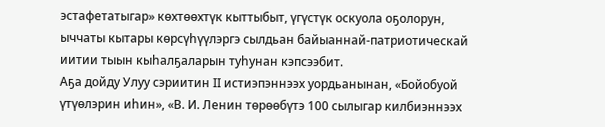эстафетатыгар» көхтөөхтүк кыттыбыт, үгүстүк оскуола оҕолорун, ыччаты кытары көрсүһүүлэргэ сылдьан байыаннай-патриотическай иитии тыын кыһалҕаларын туһунан кэпсээбит.
Аҕа дойду Улуу сэриитин II истиэпэннээх уордьанынан, «Бойобуой үтүөлэрин иһин», «В. И. Ленин төрөөбүтэ 100 сылыгар килбиэннээх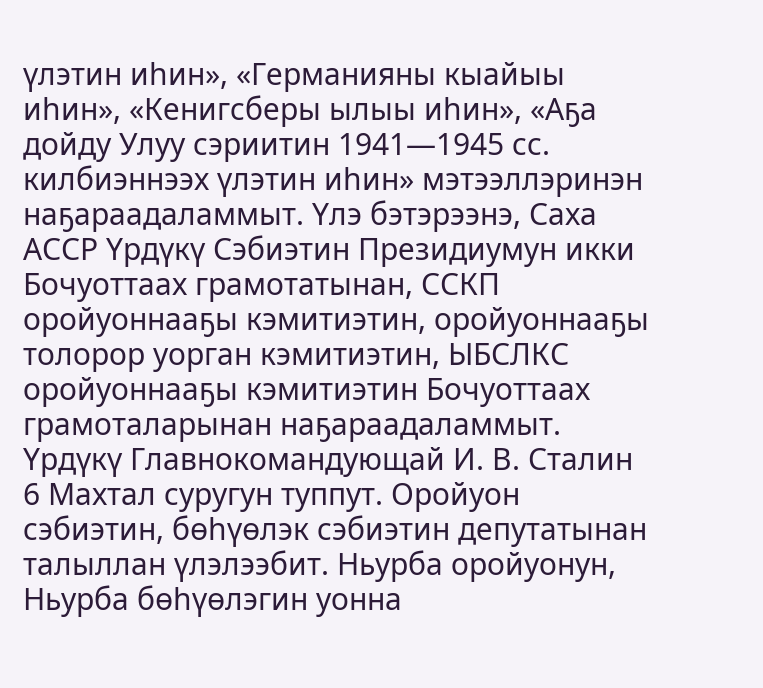үлэтин иһин», «Германияны кыайыы иһин», «Кенигсберы ылыы иһин», «Аҕа дойду Улуу сэриитин 1941—1945 сс. килбиэннээх үлэтин иһин» мэтээллэринэн наҕараадаламмыт. Үлэ бэтэрээнэ, Саха АССР Үрдүкү Сэбиэтин Президиумун икки Бочуоттаах грамотатынан, ССКП оройуоннааҕы кэмитиэтин, оройуоннааҕы толорор уорган кэмитиэтин, ЫБСЛКС оройуоннааҕы кэмитиэтин Бочуоттаах грамоталарынан наҕараадаламмыт. Үрдүкү Главнокомандующай И. В. Сталин 6 Махтал суругун туппут. Оройуон сэбиэтин, бөһүөлэк сэбиэтин депутатынан талыллан үлэлээбит. Ньурба оройуонун, Ньурба бөһүөлэгин уонна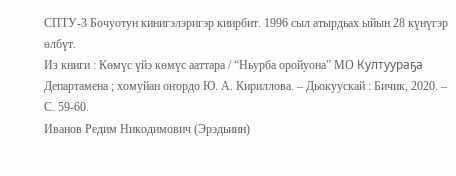СПТУ-3 Бочуотун кинигэлэригэр киирбит. 1996 сыл атырдьах ыйын 28 күнүгэр өлбүт.
Из книги : Көмүс үйэ көмүс ааттара / “Ньурба оройуона” МО Култуураҕа Департамена ; хомуйан оҥордо Ю. А. Кириллова. – Дьокуускай : Бичик, 2020. – С. 59-60.
Иванов Редим Никодимович (Эрэдьиин)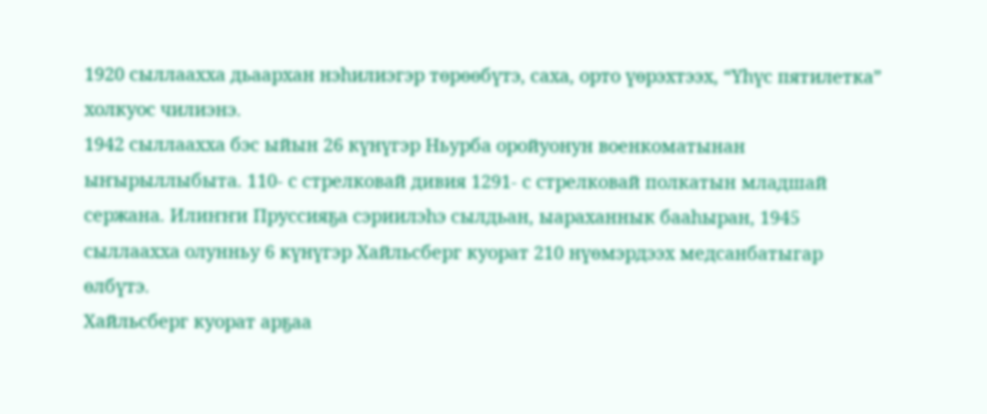1920 сыллаахха дьаархан нэһилиэгэр төрөөбүтэ, саха, орто үөрэхтээх, “Үһүс пятилетка” холкуос чилиэнэ.
1942 сыллаахха бэс ыйын 26 күнүгэр Ньурба оройуонун военкоматынан ыҥырыллыбыта. 110- с стрелковай дивия 1291- с стрелковай полкатын младшай сержана. Илиҥҥи Пруссияҕа сэриилэһэ сылдьан, ыараханнык бааһыран, 1945 сыллаахха олунньу 6 күнүгэр Хайльсберг куорат 210 нүөмэрдээх медсанбатыгар өлбүтэ.
Хайльсберг куорат арҕаа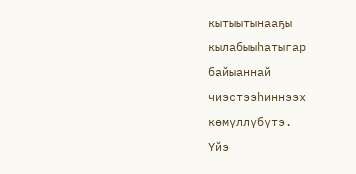кытыытынааҕы кылабыыһатыгар байыаннай чиэстээһиннээх көмүллүбүтэ.
Үйэ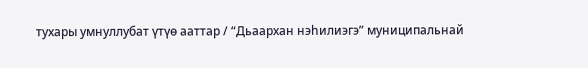тухары умнуллубат үтүө ааттар / “Дьаархан нэһилиэгэ” муниципальнай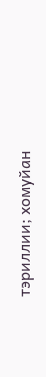тэриллии; хомуйан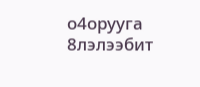о4орууга 8лэлээбит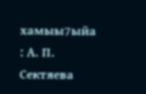хамыы7ыйа : А. П. Сектяева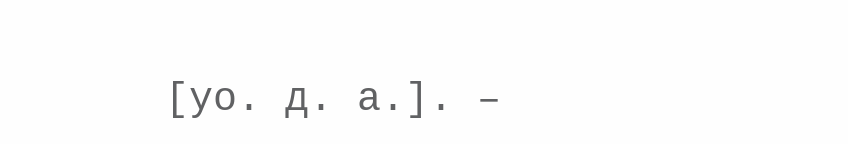[уо. д. а.]. –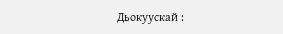Дьокуускай :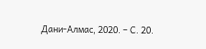Дани-Алмас, 2020. – С. 20.